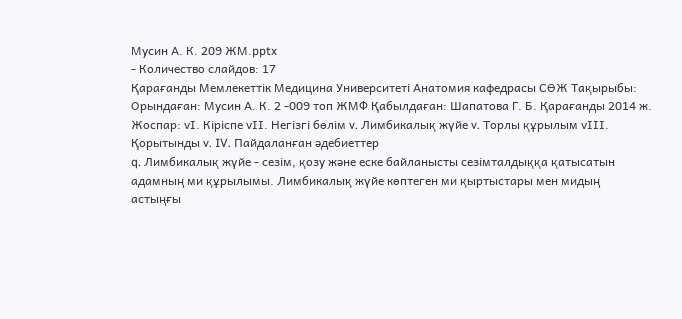Мусин А. К. 209 ЖМ.pptx
- Количество слайдов: 17
Қарағанды Мемлекеттік Медицина Университеті Анатомия кафедрасы СӨЖ Тақырыбы: Орындаған: Мусин А. К. 2 -009 топ ЖМФ Қабылдаған: Шапатова Г. Б. Қарағанды 2014 ж.
Жоспар: vІ. Кіріспе vІІ. Негізгі бөлім v. Лимбикалық жүйе v. Торлы құрылым vІІІ. Қорытынды v. IV. Пайдаланған әдебиеттер
q. Лимбикалық жүйе - сезім, қозу және еске байланысты сезімталдыққа қатысатын адамның ми құрылымы. Лимбикалық жүйе көптеген ми қыртыстары мен мидың астыңғы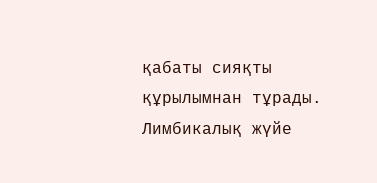қабаты сияқты құрылымнан тұрады. Лимбикалық жүйе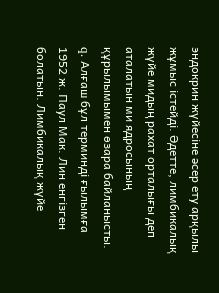эндокрин жүйесіне әсер ету арқылы жұмыс істейді. Әдетте, лимбикалық жүйе мидың рахат орталығы деп аталатын ми ядросының құрылымымен өзара байланысты. q. Алғаш бұл терминді ғылымға 1952 ж. Паул Мак. Лин енгізген болатын. Лимбикалық жүйе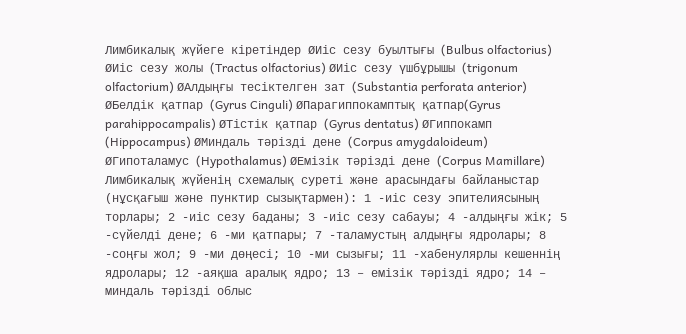Лимбикалық жүйеге кіретіндер ØИіс сезу буылтығы (Bulbus olfactorius) ØИіс сезу жолы (Tractus olfactorius) ØИіс сезу үшбұрышы (trigonum olfactorium) ØАлдыңғы тесіктелген зат (Substantia perforata anterior) ØБелдік қатпар (Gyrus Cinguli) ØПарагиппокамптық қатпар(Gyrus parahippocampalis) ØТістік қатпар (Gyrus dentatus) ØГиппокамп (Hippocampus) ØМиндаль тәрізді дене (Corpus amygdaloideum) ØГипоталамус (Hypothalamus) ØЕмізік тәрізді дене (Corpus Mamillare)
Лимбикалық жүйенің схемалық суреті және арасындағы байланыстар (нұсқағыш және пунктир сызықтармен): 1 -иіс сезу эпителиясының торлары; 2 -иіс сезу баданы; 3 -иіс сезу сабауы; 4 -алдыңғы жік; 5 -сүйелді дене; 6 -ми қатпары; 7 -таламустың алдыңғы ядролары; 8 -соңғы жол; 9 -ми дөңесі; 10 -ми сызығы; 11 -хабенулярлы кешеннің ядролары; 12 -аяқша аралық ядро; 13 – емізік тәрізді ядро; 14 – миндаль тәрізді облыс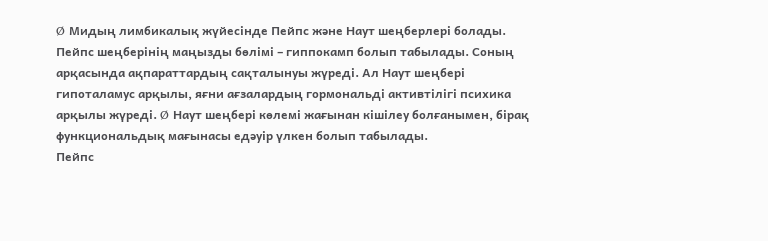Ø Мидың лимбикалық жүйесінде Пейпс және Наут шеңберлері болады. Пейпс шеңберінің маңызды бөлімі – гиппокамп болып табылады. Соның арқасында ақпараттардың сақталынуы жүреді. Ал Наут шеңбері гипоталамус арқылы, яғни ағзалардың гормональді активтілігі психика арқылы жүреді. Ø Наут шеңбері көлемі жағынан кішілеу болғанымен, бірақ функциональдық мағынасы едәуір үлкен болып табылады.
Пейпс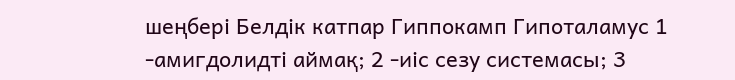шеңбері Белдік катпар Гиппокамп Гипоталамус 1 -амигдолидті аймақ; 2 -иіс сезу системасы; 3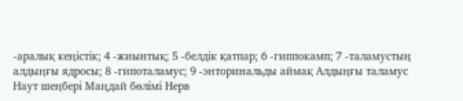-аралық кеңістік; 4 -жиынтық; 5 -белдік қатпар; 6 -гиппокамп; 7 -таламустың алдыңғы ядросы; 8 -гипоталамус; 9 -энторинальды аймақ Алдыңғы таламус
Наут шеңбері Маңдай бөлімі Нерв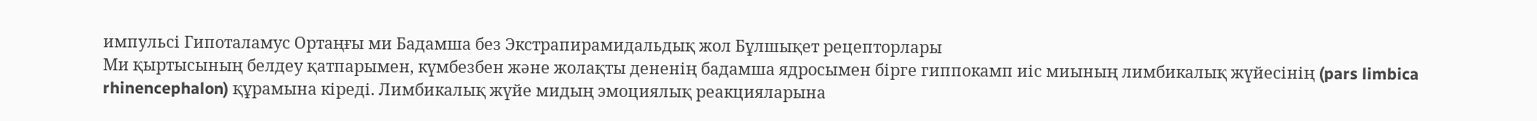импульсі Гипоталамус Ортаңғы ми Бадамша без Экстрапирамидальдық жол Бұлшықет рецепторлары
Ми қыртысының белдеу қатпарымен, күмбезбен және жолақты дененің бадамша ядросымен бірге гиппокамп иіс миының лимбикалық жүйесінің (pars limbica rhinencephalon) құрамына кіреді. Лимбикалық жүйе мидың эмоциялық реакцияларына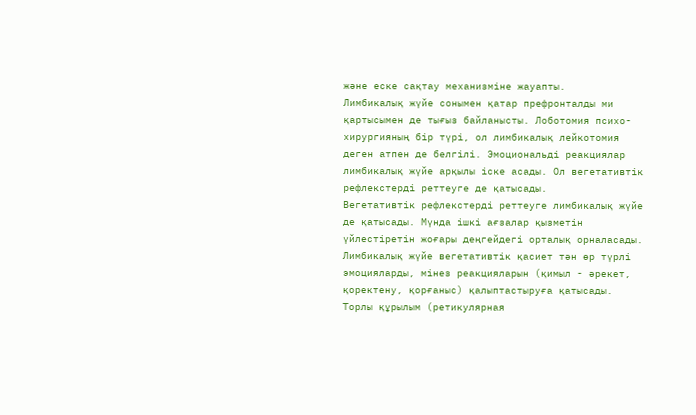және еске сақтау механизміне жауапты.
Лимбикалық жүйе сонымен қатар префронталды ми қартысымен де тығыз байланысты. Лоботомия психо-хирургияның бір түрі, ол лимбикалық лейкотомия деген атпен де белгілі. Эмоциональді реакциялар лимбикалық жүйе арқылы іске асады. Ол вегетативтік рефлекстерді реттеуге де қатысады.
Вегетативтік рефлекстерді реттеуге лимбикалық жүйе де қатысады. Мүнда ішкі ағзалар қызметін үйлестіретін жоғары деңгейдегі орталық орналасады. Лимбикалық жүйе вегетативтік қасиет тән өр түрлі эмоцияларды, мінез реакцияларын (қимыл - әрекет, қоректену, қорғаныс) қалыптастыруға қатысады.
Торлы құрылым (ретикулярная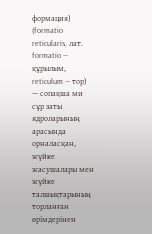формация) (formatio reticularis, лат. formatio — құрылым, reticulum — тор) — сопақша ми сұр заты ядроларының арасында орналасқан, жүйке жасушалары мен жүйке талшықтарының торланған өрімдерінен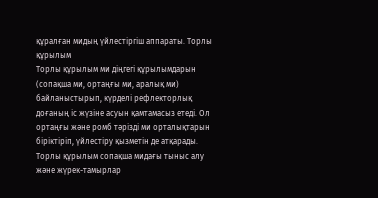құралған мидың үйлестіргіш аппараты. Торлы құрылым
Торлы құрылым ми діңгегі құрылымдарын (сопақша ми, ортаңғы ми, аралық ми) байланыстырып, күрделі рефлекторлық доғаның іс жүзіне асуын қамтамасыз етеді. Ол ортаңғы және ромб тәрізді ми орталықтарын біріктіріп, үйлестіру қызметін де атқарады. Торлы құрылым сопақша мидағы тыныс алу және жүрек-тамырлар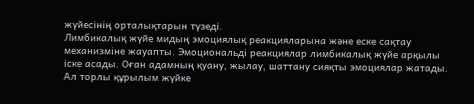жүйесінің орталықтарын түзеді.
Лимбикалық жүйе мидың эмоциялық реакцияларына және еске сақтау механизміне жауапты. Эмоциональді реакциялар лимбикалық жүйе арқылы іске асады. Оған адамның қуану, жылау, шаттану сияқты эмоциялар жатады. Ал торлы құрылым жүйке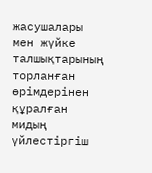жасушалары мен жүйке талшықтарының торланған өрімдерінен құралған мидың үйлестіргіш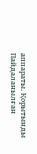аппараты. Қорытынды
Пайдаланылған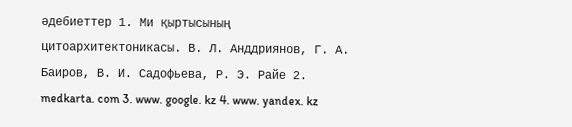әдебиеттер 1. Ми қыртысының цитоархитектоникасы. В. Л. Анддриянов, Г. А. Баиров, В. И. Садофьева, Р. Э. Райе 2. medkarta. com 3. www. google. kz 4. www. yandex. kz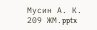Мусин А. К. 209 ЖМ.pptx